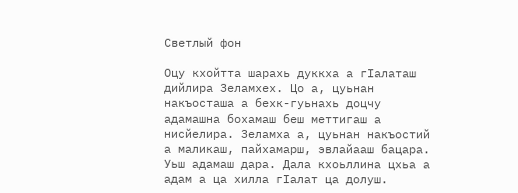Светлый фон

Оцу кхойтта шарахь дуккха а гIалаташ дийлира Зеламхех. Цо а, цуьнан накъосташа а бехк-гуьнахь доцчу адамашна бохамаш беш меттигаш а нисйелира. Зеламха а, цуьнан накъостий а маликаш, пайхамарш, эвлайааш бацара. Уьш адамаш дара. Дала кхоьллина цхьа а адам а ца хилла гIалат ца долуш.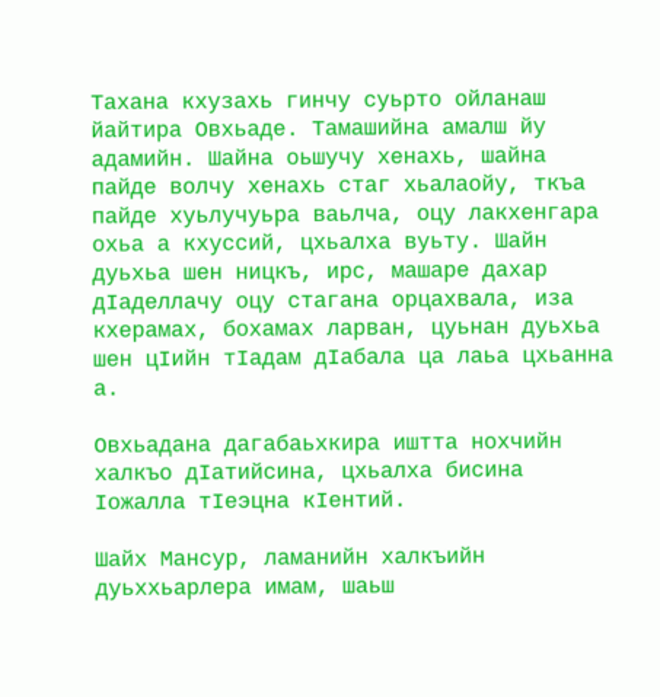Тахана кхузахь гинчу суьрто ойланаш йайтира Овхьаде. Тамашийна амалш йу адамийн. Шайна оьшучу хенахь, шайна пайде волчу хенахь стаг хьалаойу, ткъа пайде хуьлучуьра ваьлча, оцу лакхенгара охьа а кхуссий, цхьалха вуьту. Шайн дуьхьа шен ницкъ, ирс, машаре дахар дIаделлачу оцу стагана орцахвала, иза кхерамах, бохамах ларван, цуьнан дуьхьа шен цIийн тIадам дIабала ца лаьа цхьанна а.

Овхьадана дагабаьхкира иштта нохчийн халкъо дIатийсина, цхьалха бисина Iожалла тIеэцна кIентий.

Шайх Мансур, ламанийн халкъийн дуьххьарлера имам, шаьш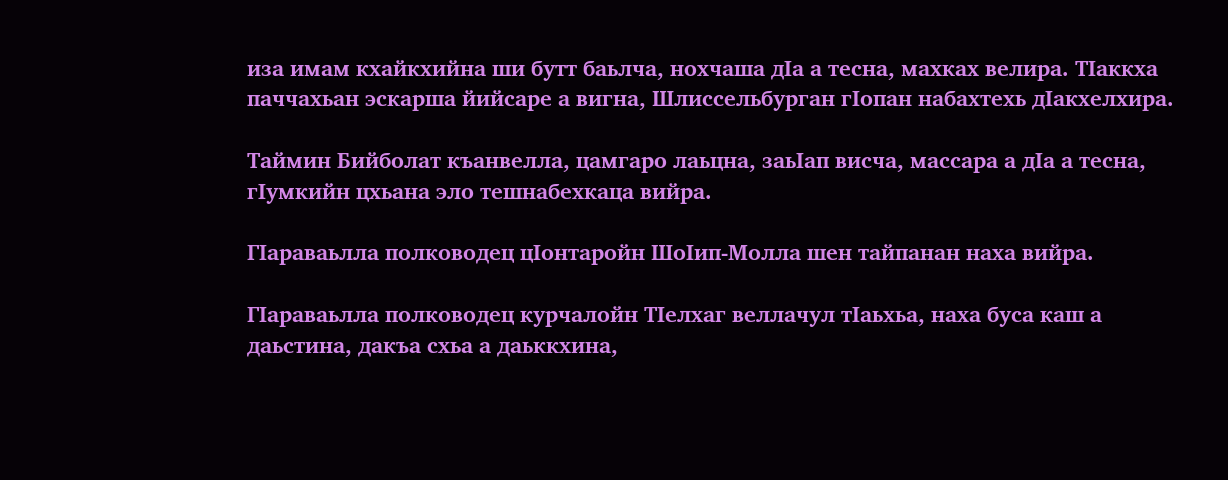иза имам кхайкхийна ши бутт баьлча, нохчаша дIа а тесна, махках велира. ТIаккха паччахьан эскарша йийсаре а вигна, Шлиссельбурган гIопан набахтехь дIакхелхира.

Таймин Бийболат къанвелла, цамгаро лаьцна, заьIап висча, массара а дIа а тесна, гIумкийн цхьана эло тешнабехкаца вийра.

ГIараваьлла полководец цIонтаройн ШоIип-Молла шен тайпанан наха вийра.

ГIараваьлла полководец курчалойн ТIелхаг веллачул тIаьхьа, наха буса каш а даьстина, дакъа схьа а даьккхина,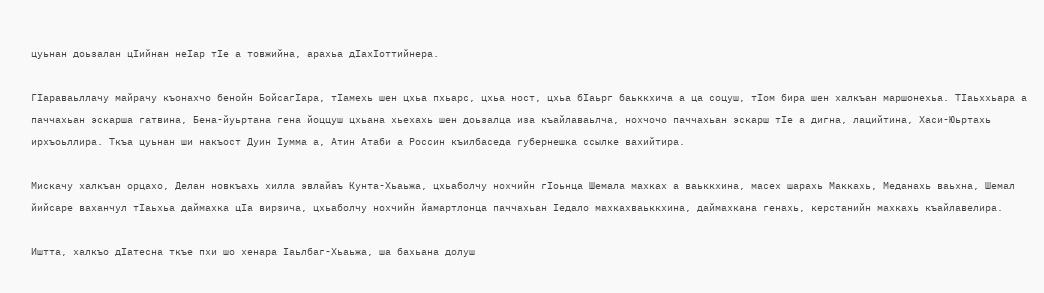цуьнан доьзалан цIийнан неIар тIе а товжийна, арахьа дIахIоттийнера.

ГIараваьллачу майрачу къонахчо бенойн БойсагIара, тIамехь шен цхьа пхьарс, цхьа ност, цхьа бIаьрг баьккхича а ца соцуш, тIом бира шен халкъан маршонехьа. ТIаьххьара а паччахьан эскарша гатвина, Бена-йуьртана гена йоццуш цхьана хьехахь шен доьзалца иза къайлаваьлча, нохчочо паччахьан эскарш тIе а дигна, лацийтина, Хаси-Юьртахь ирхъоьллира. Ткъа цуьнан ши накъост Дуин Iyммa а, Атин Атаби а Россин къилбаседа губернешка ссылке вахийтира.

Мискачу халкъан орцахо, Делан новкъахь хилла эвлайаъ Кунта-Хьаьжа, цхьаболчу нохчийн гIоьнца Шемала махках а ваьккхина, масех шарахь Маккахь, Меданахь ваьхна, Шемал йийсаре ваханчул тIаьхьа даймахка цIа вирзича, цхьаболчу нохчийн йамартлонца паччахьан Iедало махкахваьккхина, даймахкана генахь, керстанийн махкахь къайлавелира.

Иштта, халкъо дIатесна ткъе пхи шо хенара Iаьлбаг-Хьаьжа, ша бахьана долуш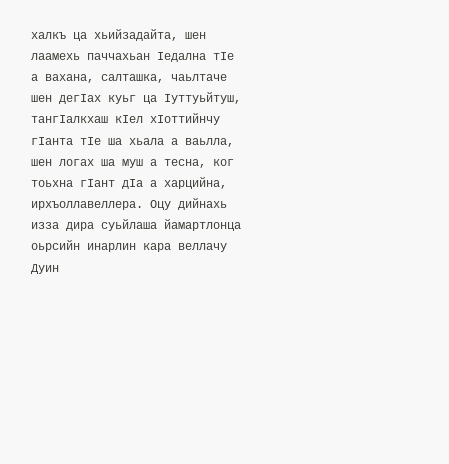халкъ ца хьийзадайта, шен лаамехь паччахьан Iедална тIе а вахана, салташка, чаьлтаче шен дегIах куьг ца Iуттуьйтуш, тангIалкхаш кIел хIоттийнчу гIанта тIе ша хьала а ваьлла, шен логах ша муш а тесна, ког тоьхна гIант дIа а харцийна, ирхъоллавеллера. Оцу дийнахь изза дира суьйлаша йамартлонца оьрсийн инарлин кара веллачу Дуин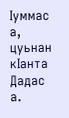Iуммас а, цуьнан кIанта Дадас а.